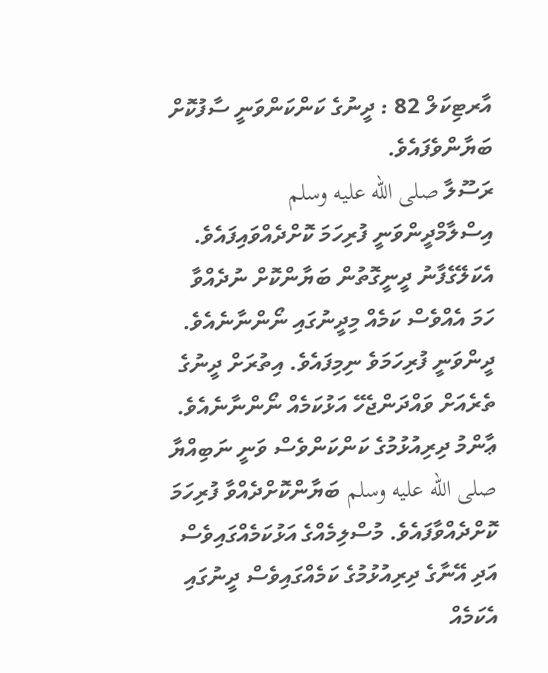އާރޓިކަލް 82 : ދީނުގެ ކަންކަންވަނީ ސާފުކޮށް ބަޔާންވެފައެވެ.
ރަސޫލާ صلى الله عليه وسلم އިސްލާމްދީންވަނީ ފުރިހަމަ ކޮށްދެއްވައިފައެވެ. އެކަލޭގެފާނު ދީނީގޮތުން ބަޔާންކޮށް ނުދެއްވާ ހަމަ އެއްވެސް ކަމެއް މިދީނުގައި ނޯންނާނެއެވެ. ދީންވަނީ ފުރިހަމަވެ ނިމިފައެވެ. އިތުރަށް ދީނުގެ ތެރެއަށް ވައްދަންޖެހޭ އަޅުކަމެއް ނޯންނާނެއެވެ. ޢާންމު ދިރިއުޅުމުގެ ކަންކަންވެސް ވަނީ ނަބިއްޔާ صلى الله عليه وسلم ބަޔާންކޮށްދެއްވާ ފުރިހަމަ ކޮށްދެއްވާފައެވެ. މުސްލިމެއްގެ އަޅުކަމެއްގައިވެސް އަދި އޭނާގެ ދިރިއުޅުމުގެ ކަމެއްގައިވެސް ދީނުގައި އެކަމެއް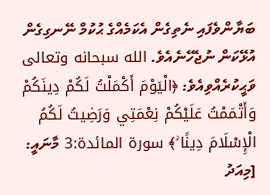ބަޔާންވެފައި ނެތިގެން އެކަމެއްގެ ޙުކުމް ނޭނގިގެން އުޅޭކަން ނުޖެހޭނެއެވެ. الله سبحانه وتعالى ވަޙީކުރެއްވިއެވެ: ﴿الْيَوْمَ أَكْمَلْتُ لَكُمْ دِينَكُمْ وَأَتْمَمْتُ عَلَيْكُمْ نِعْمَتِي وَرَضِيتُ لَكُمُ الْإِسْلَامَ دِينًا ۚ﴾ سورة المائدة:3 މާނައީ: [މިއަދު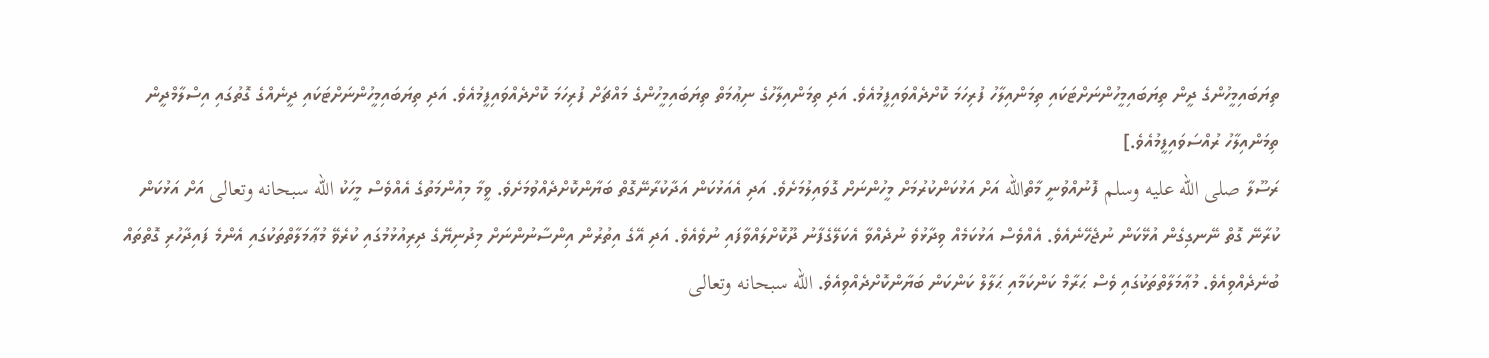ތިޔަބައިމީހުންގެ ދީން ތިޔަބައިމީހުންނަށްޓަކައި ތިމަންއިލާހު ފުރިހަމަ ކޮށްދެއްވައިފީމުއެވެ. އަދި ތިމަންއިލާހުގެ ނިޢުމަތް ތިޔަބައިމީހުންގެ މައްޗަށް ފުރިހަމަ ކޮށްދެއްވައިފީމުއެވެ. އަދި ތިޔަބައިމީހުންނަށްޓަކައި ދީނެއްގެ ގޮތުގައި އިސްލާމްދީން ތިމަންއިލާހު ރުއްސަވައިފީމުއެވެ.]
ރަސޫލާ صلى الله عليه وسلم ފޮނުއްވުނީ މާތްالله އަށް އަޅުކަންކުރުމަށް މީހުންނަށް ގޮވައިލުމަށެވެ. އަދި އެއަޅުކަން އަދާކުރާނޭގޮތް ބަޔާންކޮށްދެއްވުމަށެވެ. ވީމާ މިއުންމަތުގެ އެއްވެސް މީހަކު الله سبحانه وتعالى އަށް އަޅުކަން ކުރާނޭ ގޮތް ނޭނގިގެން އުޅޭކަން ނުޖެހޭނެއެވެ. އެއްވެސް އަޅުކަމެއް ވިދާޅުވެ ނުދެއްވާ އެކަލޭގެފާނު ދޫކޮށްލައްވާފައި ނުވެއެވެ. އަދި އޭގެ އިތުރުން އިންސާނުންނަށް މިދުނިޔޭގެ ދިރިއުޅުމުގައި ކުރެވޭ މުޢާމަލާތްތަކުގައި އެންމެ ފައިދާހުރި ގޮތްތައް ބުނެދެއްވިއެވެ. މުޢާމަލާތްތަކުގައި ވެސް ޙަރާމް ކަންކަމާއި ޙަލާލް ކަންކަން ބަޔާންކޮށްދެއްވިއެވެ. الله سبحانه وتعالى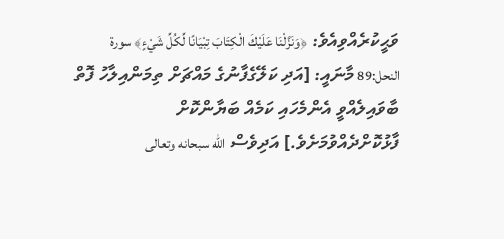ވަޙީކުރެއްވިއެވެ: ﴿وَنَزَّلْنَا عَلَيْكَ الْكِتَابَ تِبْيَانًا لِّكُلِّ شَيْءٍ﴾ سورة النحل:89 މާނައީ: [އަދި ކަލޭގެފާނުގެ މައްޗަށް ތިމަންއިލާހު ފޮތް ބާވައިލެއްވީ އެންމެހައި ކަމެއް ބަޔާންކޮށް ފާޅުކޮށްދެއްވުމަށެވެ.] އަދިވެސް الله سبحانه وتعالى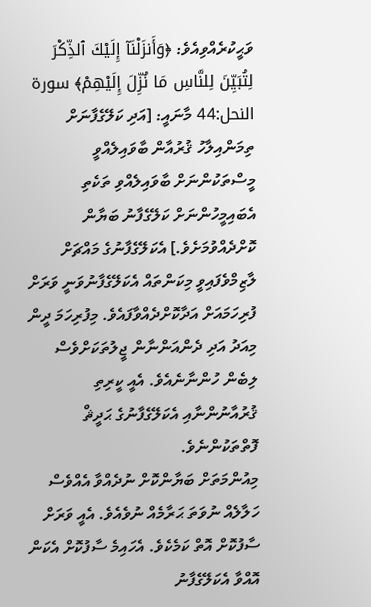ވަޙީކުރެއްވިއެވެ: ﴿وَأَنزَلْنَآ إِلَيْكَ ٱلذِّكْرَ لِتُبَيِّنَ لِلنَّاسِ مَا نُزِّلَ إِلَيْهِمْ﴾ سورة النحل:44 މާނައީ: [އަދި ކަލޭގެފާނަށް ތިމަންއިލާހު ޤުރުއާން ބާވައިލެއްވީ މީސްތަކުންނަށް ބާވައިލެއްވި ތަކެތި އެބައިމީހުންނަށް ކަލޭގެފާނު ބަޔާން ކޮށްދެއްވުމަށެވެ.] އެކަލޭގެފާނުގެ މައްޗަށް ލާޒިމްވެފައިވީ މިކަންތައް އެކަލޭގެފާނުވަނީ ވަރަށް ފުރިހަމައަށް އަދާކޮށްދެއްވާފައެވެ. މިފުރިހަމަ ދީން މިއަދު އަދި ދެންއަންނާން ޖީލުތަކަށްވެސް ލިބެން ހުންނާނެއެވެ. އެއީ ކީރިތި ޤުރުއާނުންނާއި އެކަލޭގެފާނުގެ ޙަދީޘް ފޮތްތަކުންނެވެ.
މިއުންމަތަށް ބަޔާންކޮށް ނުދެއްވާ އެއްވެސް ހަލާލެއް ނުވަތަ ޙަރާމެއް ނުވެއެވެ. އެއީ ވަރަށް ސާފުކޮށް އޮތް ކަމެކެވެ. އެހައިމެ ސާފުކޮށް އެކަން އޮއްވާ އެކަލޭގެފާނު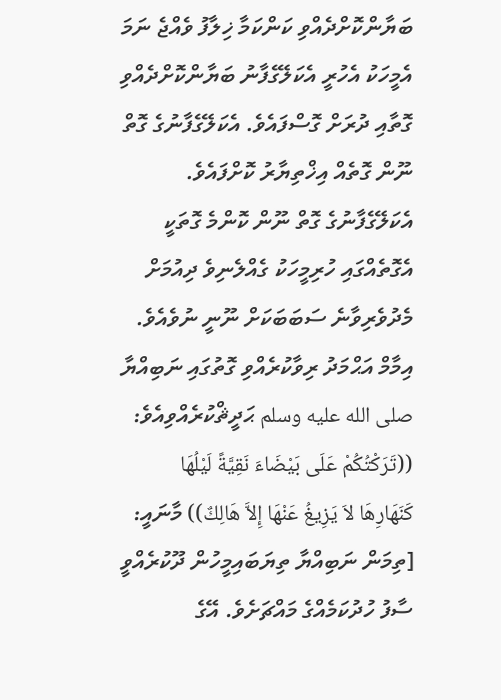ބަޔާންކޮށްދެއްވި ކަންކަމާ ޚިލާފު ވެއްޖެ ނަމަ އެމީހަކު އެހުރީ އެކަލޭގެފާނު ބަޔާންކޮށްދެއްވި ގޮތާއި ދުރަށް ގޮސްފައެވެ. އެކަލޭގެފާނުގެ ގޮތް ނޫން ގޮތެއް އިޚްތިޔާރު ކޮށްފައެވެ. އެކަލޭގެފާނުގެ ގޮތް ނޫން ކޮންމެ ގޮތަކީ އެގޮތެއްގައި ހުރިމީހަކު ގެއްލެނިވެ ދިއުމަށް މެދުވެރިވާނެ ސަބަބަކަށް ނޫނީ ނުވެއެވެ. އިމާމް އަޙްމަދު ރިވާކުރެއްވި ގޮތުގައި ނަބިއްޔާ صلى الله عليه وسلم ޙަދީޘްކުރެއްވިއެވެ: ((تَرَكْتُكُمْ عَلَى بَيْضَاءَ نَقِيَّةً لَيْلُهَا كَنَهَارِهَا لاَ يَزِيغُ عَنْهَا إِلاَّ هَالِكٌ)) މާނައީ: [ތިމަން ނަބިއްޔާ ތިޔަބައިމީހުން ދޫކުރެއްވީ ސާފު ހުދުކަމެއްގެ މައްޗަށެވެ. އޭގެ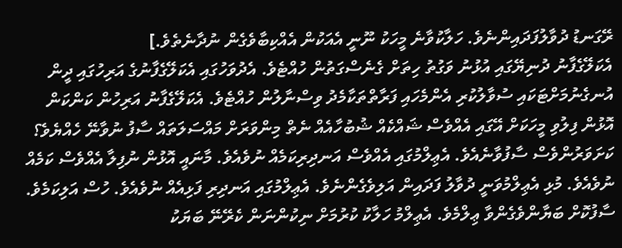ރޭގަނޑު ދުވާލުފަދައިންނެވެ. ހަލާކުވާނެ މީހަކު ނޫނީ އެއަކުން އެއްކިބާވެގެން ނުދާނެތެވެ.]
އެކަލޭގެފާނު ދުނިޔޭގައި އުޅުނު ވަގުތު ހިތަށް ގެނެސްގަތުން ހުއްޓެވެ. އެދުވަހުގައި އެކަލޭގެފާނުގެ އަރިހުގައި ދީން އުނގެނުމަށްޓަކައި ސުވާލުކުރި އެންމެހައި ފަރާތްތަކާމެދު ވިސްނާލުން ހުއްޓެވެ. އެކަލޭގެފާނު އަރިހުން ކަންކަން އޮޅުން ފިލުވި މީހަކަށް އޭގައި އެއްވެސް ޝައްކެއް ޝުބުހާއެއް ނެތް މިންވަރަށް މައްސަލަތައް ސާފު ނުވާނޭ ހެއްޔެވެ؟ ކަށަވަރުންވެސް ސާފުވާނެއެވެ. އެޢިލްމުގައި އެއްވެސް އަނދިރިކަމެއް ނުވެއެވެ. މާނައީ އޮޅުން ނުފިލާ އެއްވެސް ކަމެއް ނުވެއެވެ. މުޅި އެޢިލްމުވަނީ ދުވާލު ފަދައިން އަލިވެގެންނެވެ. އެޢިލްމުގައި އަނދިރި ފަޅިއެއް ނުވެއެވެ. ހުސް އަލިކަމެވެ. ސާފުކޮށް ބަޔާންވެގެންވާ ޢިލްމެވެ. އެޢިލްމު ހަލާކު ކުރުމަށް ނިކުންނަން ކެރޭނޭ ބަޔަކު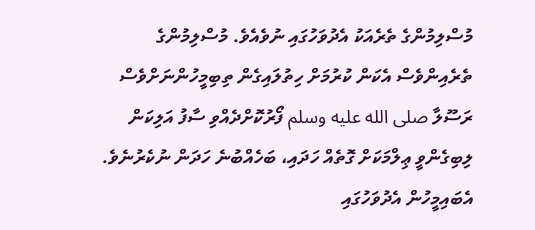މުސްލިމުންގެ ތެރެއަކު އެދުވަހުގައި ނުވެއެވެ. މުސްލިމުންގެ ތެރެއިންވެސް އެކަން ކުރުމަށް ހިތުލައިގެން ތިބިމީހުންނަށްވެސް ރަސޫލާ صلى الله عليه وسلم ފޯރުކޮށްދެއްވި ސާފު އަލިކަން ލިބިގެންވީ ޢިލްމަކަށް ގޮތެއް ހަދައި، ބަހެއްބުނެ ހަދަން ނުކެރުނެވެ. އެބައިމީހުން އެދުވަހުގައި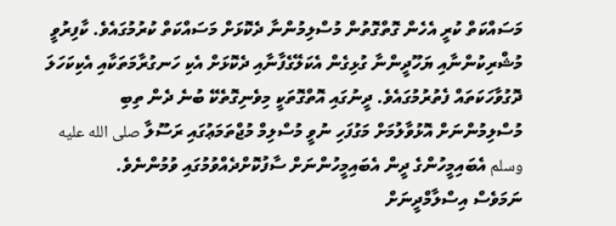މަސައްކަތް ކުރީ އެހެން ގޮތްގޮތުން މުސްލިމުންނާ ދެކޮޅަށް މަސައްކަތް ކުރުމުގައެވެ. ކާފިރުވީ މުޝްރިކުންނާއި ޔަހޫދީންނާ ގުޅިގެން އެކަލޭގެފާނާއި ދެކޮޅަށް އެކި ހަނގުރާމަތަކާއި އެކިކަހަލަ ދޮގުވާހަކަތައް ފެތުރުމުގައެވެ. ދީނުގައި އޮތްގޮތަކީ މިވެނިގޮތެކޭ ބުނެ ދެން ތިބި މުސްލިމުންނަށް އޮޅުވާލުމަށް މަގުފަހި ނުވީ މުސްލިމް މުޖްތަމަޢުގައި ރަސޫލާ صلى الله عليه وسلم އެބައިމީހުންގެ ދީން އެބައިމީހުންނަށް ސާފުކޮށްދެއްވުމުގައި ވުމުންނެވެ.
ނަމަވެސް އިސްލާމްދީނަށް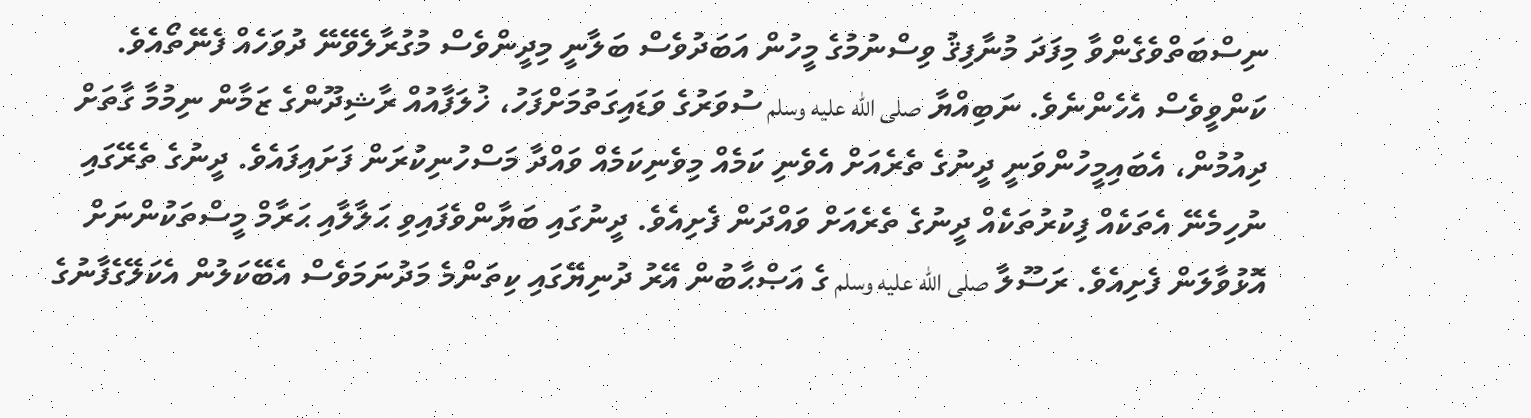ނިސްބަތްވެގެންވާ މިފަދަ މުނާފިޤު ވިސްނުމުގެ މީހުން އަބަދުވެސް ބަލާނީ މިދީންވެސް މުގުރާލެވޭނޭ ދުވަހެއް ފެނޭތޯއެވެ. ކަންވީވެސް އެހެންނެވެ. ނަބިއްޔާ صلى الله عليه وسلم ސުވަރުގެ ވަޑައިގަތުމަށްފަހު، ޚުލަފާއުއް ރާޝިދޫންގެ ޒަމާން ނިމުމާ ގާތަށް ދިއުމުން، އެބައިމީހުންވަނީ ދީނުގެ ތެރެއަށް އެވެނި ކަމެއް މިވެނިކަމެއް ވައްދާ މަސްހުނިކުރަން ފަށައިފައެވެ. ދީނުގެ ތެރޭގައި ނުހިމެނޭ އެތަކެއް ފިކުރުތަކެއް ދީނުގެ ތެރެއަށް ވައްދަން ފެށިއެވެ. ދީނުގައި ބަޔާންވެފައިވި ޙަލާލާއި ޙަރާމް މީސްތަކުންނަށް އޮޅުވާލަން ފެށިއެވެ. ރަސޫލާ صلى الله عليه وسلم ގެ އަޞްޙާބުން އޭރު ދުނިޔޭގައި ކިތަންމެ މަދުނަމަވެސް އެބޭކަލުން އެކަލޭގެފާނުގެ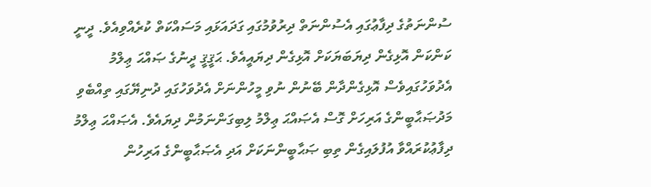ސުންނަތުގެ ދިފާޢުގައި އެސުންނަތް ދިރުވުމުގައި ގަދައަޅައި މަސައްކަތް ކުރެއްވިއެވެ. ދީނީ ކަންކަން އޮޅިގެން ދިޔަބަޔަކަށް އޮޅިގެން ދިޔައީއެވެ. ޙަޤީޤީ ދީނުގެ ޞައްޙަ ޢިލްމު އެދުވަހުގައިވެސް އޮޅިގެންދާން ބޭނުން ނުވި މީހުންނަށް އެދުވަހުގައި ދުނިޔޭގައި ތިއްބެވި މަދުޞަޙާބީންގެ އަރިހަށް ގޮސް އެޞައްޙަ ޢިލްމު ލިބިގަންނަމުން ދިޔައެވެ. އެޞައްޙަ ޢިލްމު ދިފާޢުކުރައްވާ އުފުލައިގެން ތިބި ޞަޙާބީންނަކަށް އަދި އެޞަޙާބީންގެ އަރިހުން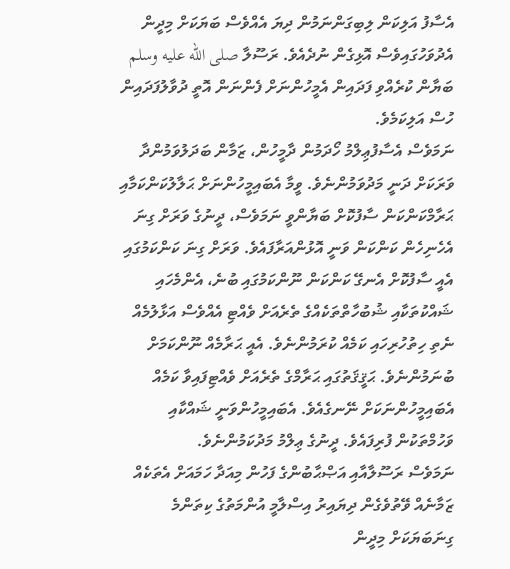އެސާފު އަލިކަން ލިބިގަންނަމުން ދިޔަ އެއްވެސް ބަޔަކަށް މިދީން އެދުވަހުގައިވެސް އޮޅިގެން ނުދެއެވެ. ރަސޫލާ صلى الله عليه وسلم ބަޔާން ކުރެއްވި ފަދައިން އެމީހުންނަށް ފެންނަން އޮތީ ދުވާލުފަދައިން ހުސް އަލިކަމެވެ.
ނަމަވެސް އެސާފުޢިލްމު ހޯދަމުން ދާމީހުން، ޒަމާން ބަދަލުވަމުންދާ ވަރަކަށް ދަނީ މަދުވަމުންނެވެ. ވީމާ އެބައިމީހުންނަށް ޙަލާލުކަންކަމާއި ޙަރާމްކަންކަން ސާފުކޮށް ބަޔާންވީ ނަމަވެސް، ދީނުގެ ވަރަށް ގިނަ އެހެނިހެން ކަންކަން ވަނީ އޮޅުންއަރާފައެވެ. ވަރަށް ގިނަ ކަންކަމުގައި އެއީ ސާފުކޮށް އެނގޭ ކަންކަން ނޫންކަމުގައި ބުނެ، އެންމެހައި ޝައްކުތަކާއި ޝުބުހާތްތަކެއްގެ ތެރެއަށް ވެއްޓި އެއްވެސް އަޅާލުމެއް ނެތި ހިތުހުރިހައި ކަމެއް ކުރަމުންނެވެ. އެއީ ޙަރާމެއް ނޫންކަމަށް ބުނަމުންނެވެ. ޙަޤީޤަތުގައި ޙަރާމްގެ ތެރެއަށް ވެއްޓިފައިވާ ކަމެއް އެބައިމީހުންނަކަށް ނޭނގެއެވެ. އެބައިމީހުންވަނީ ޝައްކާއި ވަހުމްތަކުން ފުރިފައެވެ. ދީނުގެ ޢިލްމު މަދުކަމުންނެވެ.
ނަމަވެސް ރަސޫލާއާއި އަޞްޙާބުންގެ ފަހުން މިއަދާ ހަމައަށް އެތަކެއް ޒަމާނެއް ވޭތުވެގެން ދިޔައިރު އިސްލާމީ އުންމަތުގެ ކިތަންމެ ގިނަބަޔަކަށް މިދީން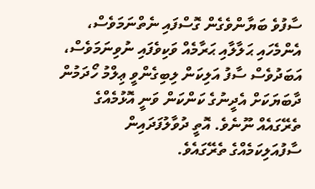ސާފުވެ ބަޔާންވެގެން ގޮސްފައި ނެތްނަމަވެސް، އެންމެހައި ޙަލާލާއި ޙަރާމެއް ވަކިވެފައި ނުވިނަމަވެސް، އަބަދުވެސް ސާފު އަލިކަން ލިބިގެންވީ ޢިލްމު ހޯދަމުން ދާބަޔަކަށް އެދީނުގެ ކަންކަން ވަނީ އޮޅުމެއްގެ ތެރޭގައެއް ނޫނެވެ. އޮތީ ދުވާލުފަދައިން ސާފުއަލިކަމެއްގެ ތެރޭގައެވެ.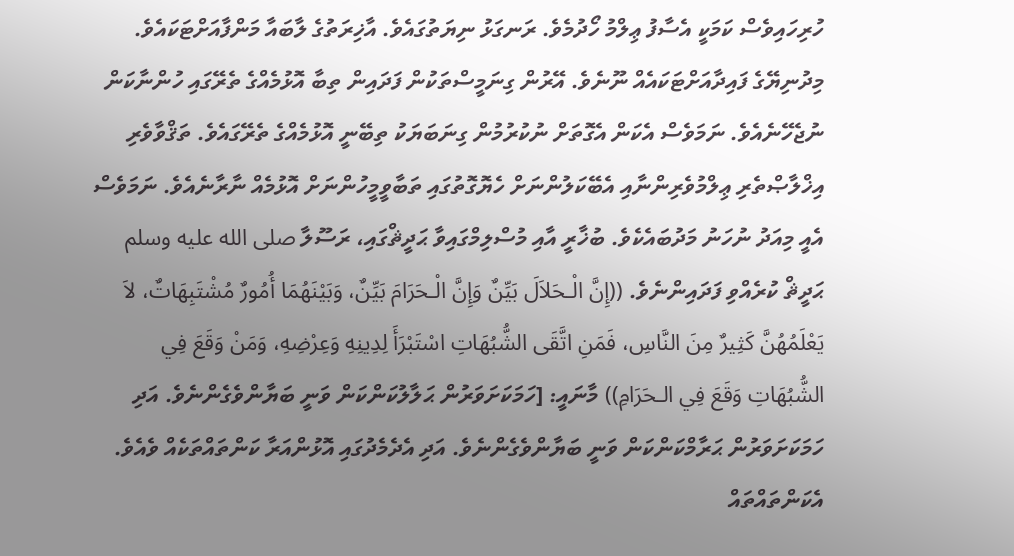ހުރިހައިވެސް ކަމަކީ އެސާފު ޢިލްމު ހޯދުމެވެ. ރަނގަޅު ނިޔަތުގައެވެ. އާޚިރަތުގެ ލާބައާ މަންފާއަށްޓަކައެވެ. މިދުނިޔޭގެ ފައިދާއަށްޓަކައެއް ނޫނެވެ. އޭރުން ގިނަމީސްތަކުން ފަދައިން ތިބާ އޮޅުމެއްގެ ތެރޭގައި ހުންނާކަން ނުޖެހޭނެއެވެ. ނަމަވެސް އެކަން އެގޮތަށް ނުކުރުމުން ގިނަބަޔަކު ތިބޭނީ އޮޅުމެއްގެ ތެރޭގައެވެ. ތަޤްވާވެރި އިޚްލާޞްތެރި ޢިލްމުވެރިންނާއި އެބޭކަލުންނަށް ހެޔޮގޮތުގައި ތަބާވީމީހުންނަށް އޮޅުމެއް ނާރާނެއެވެ. ނަމަވެސް އެއީ މިއަދު ނުހަނު މަދުބައެކެވެ. ބުޚާރީ އާއި މުސްލިމްގައިވާ ޙަދީޘްގައި، ރަސޫލާ صلى الله عليه وسلم ޙަދީޘް ކުރެއްވި ފަދައިންނެވެ. ((إِنَّ الْـحَلاَلَ بَيِّنٌ وَإِنَّ الْـحَرَامَ بَيِّنٌ، وَبَيْنَهُمَا أُمُورٌ مُشْتَبِهَاتٌ، لاَ يَعْلَمُهُنَّ كَثِيرٌ مِنَ النَّاسِ، فَمَنِ اتَّقَى الشُّبُهَاتِ اسْتَبْرَأَ لِدِينِهِ وَعِرْضِهِ، وَمَنْ وَقَعَ فِي الشُّبُهَاتِ وَقَعَ فِي الـحَرَامِ)) މާނައީ: [ހަމަކަށަވަރުން ޙަލާލުކަންކަން ވަނީ ބަޔާންވެގެންނެވެ. އަދި ހަމަކަށަވަރުން ޙަރާމްކަންކަން ވަނީ ބަޔާންވެގެންނެވެ. އަދި އެދެމެދުގައި އޮޅުންއަރާ ކަންތައްތަކެއް ވެއެވެ. އެކަންތައްތައް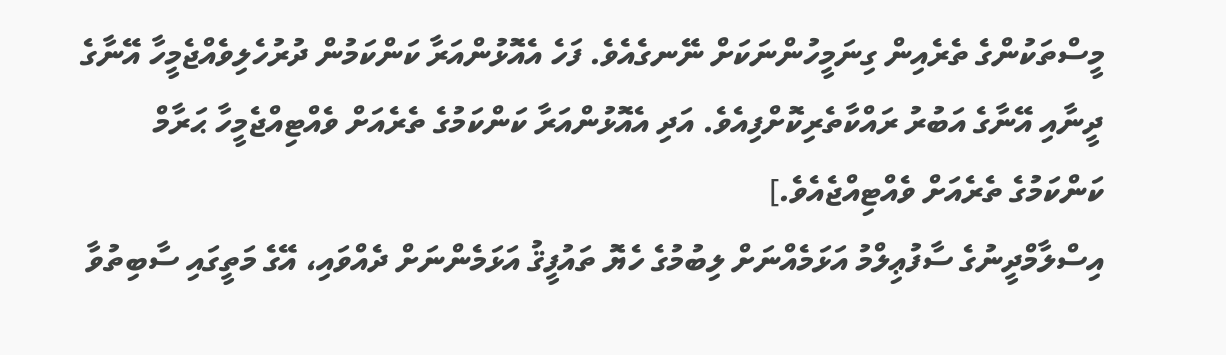މީސްތަކުންގެ ތެރެއިން ގިނަމީހުންނަކަށް ނޭނގެއެވެ. ފަހެ އެއޮޅުންއަރާ ކަންކަމުން ދުރުހެލިވެއްޖެމީހާ އޭނާގެ ދީނާއި އޭނާގެ އަބުރު ރައްކާތެރިކޮށްފިއެވެ. އަދި އެއޮޅުންއަރާ ކަންކަމުގެ ތެރެއަށް ވެއްޓިއްޖެމީހާ ޙަރާމް ކަންކަމުގެ ތެރެއަށް ވެއްޓިއްޖެއެވެ.]
އިސްލާމްދީނުގެ ސާފުޢިލްމު އަޅަމެއްނަށް ލިބުމުގެ ހެޔޮ ތައުފީޤު އަޅަމެންނަށް ދެއްވައި، އޭގެ މަތީގައި ސާބިތުވާ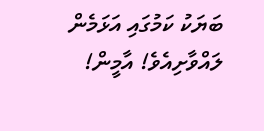ބަޔަކު ކަމުގައި އަޅަމެން ލައްވާށިއެވެ! އާމީން!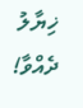ޚިޔާލު ދެއްވާ!